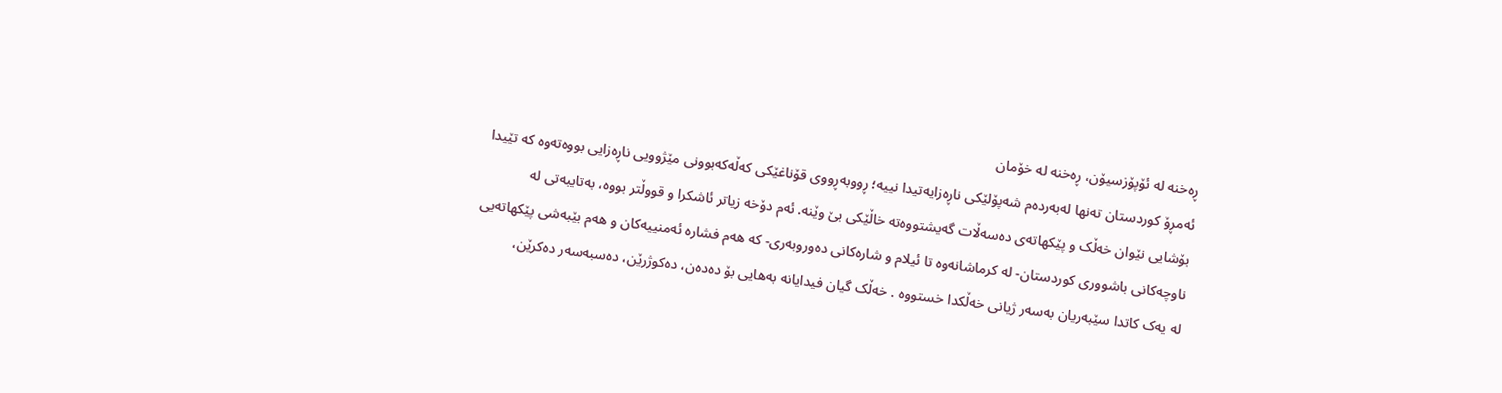ڕەخنە لە ئۆپۆزسیۆن، ڕەخنە لە خۆمان
ئەمڕۆ کوردستان تەنها لەبەردەم شەپۆلێکی ناڕەزایەتیدا نییە؛ ڕووبەڕووی قۆناغێکی کەڵەکەبوونی مێژوویی ناڕەزایی بووەتەوە کە تێیدا بۆشایی نێوان خەڵک و پێکهاتەی دەسەڵات گەیشتووەتە خاڵێکی بێ وێنە. ئەم دۆخە زیاتر ئاشکرا و قووڵتر بووە، بەتایبەتی لە ناوچەکانی باشووری کوردستان- لە کرماشانەوە تا ئیلام و شارەکانی دەوروبەری- کە هەم فشارە ئەمنییەکان و هەم بێبەشی پێکهاتەیی لە یەک کاتدا سێبەریان بەسەر ژیانی خەڵکدا خستووە . خەڵک گیان فیدایانە بەهایی بۆ دەدەن، دەکوژرێن، دەسبەسەر دەکرێن،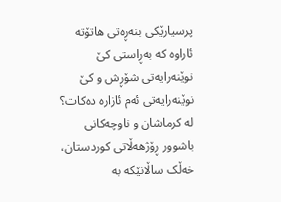پرسیارێکی بنەڕەتی هاتۆتە ئاراوە کە بەڕاستی کێ نوێنەرایەتی شۆڕش و کێ نوێنەرایەتی ئەم ئازارە دەکات؟
لە کرماشان و ناوچەکانی باشوور ڕۆژهەڵاتی کوردستان، خەڵک ساڵانێکە بە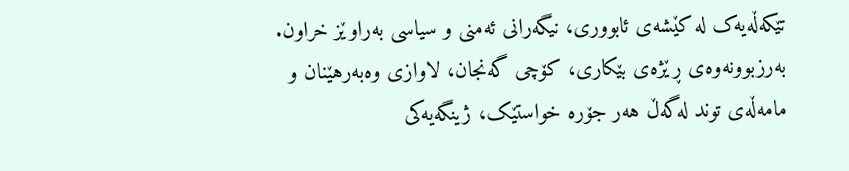تێکەڵەیەک لە کێشەی ئابووری، نیگەرانی ئەمنی و سیاسی بەراوێز خراون. بەرزبوونەوەی ڕێژەی بێکاری، کۆچی گەنجان، لاوازی وەبەرهێنان و مامەڵەی توند لەگەڵ هەر جۆرە خواستێک، ژینگەیەکی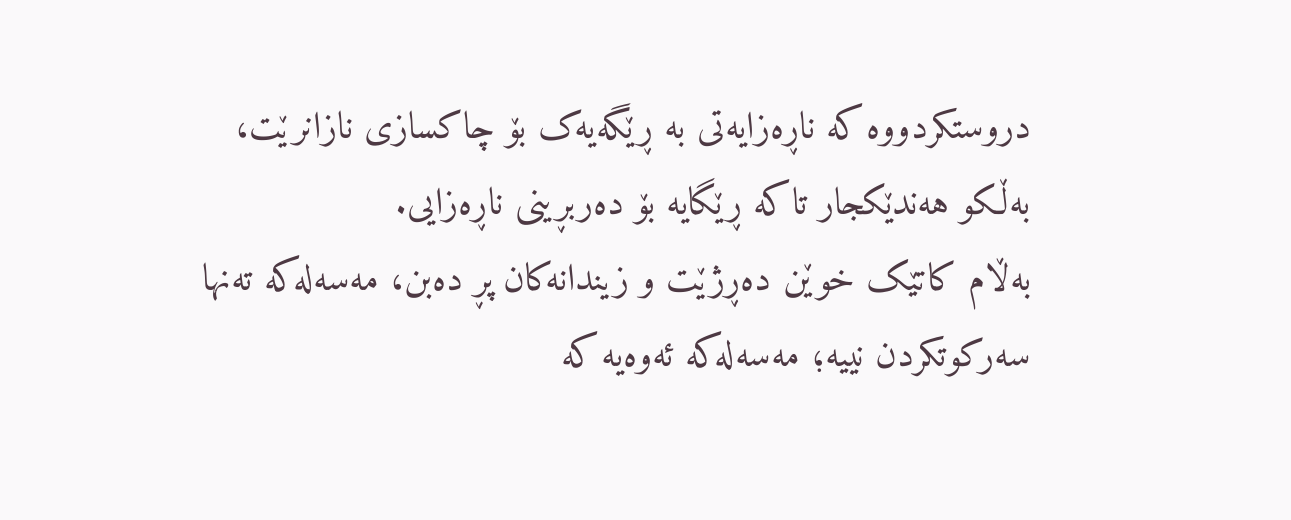دروستکردووە کە ناڕەزایەتی بە ڕێگەیەک بۆ چاکسازی نازانرێت، بەڵکو هەندێکجار تاکە ڕێگایە بۆ دەربڕینی ناڕەزایی.
بەڵام کاتێک خوێن دەڕژێت و زیندانەکان پڕ دەبن، مەسەلەکە تەنها سەرکوتکردن نییە؛ مەسەلەکە ئەوەیە کە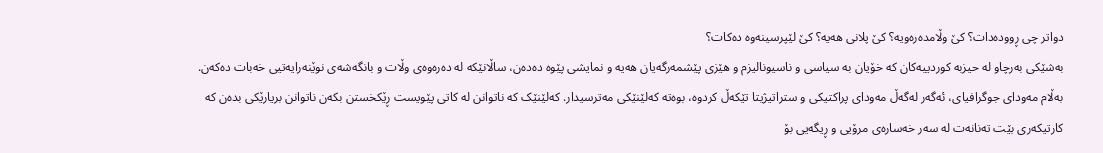دواتر چی ڕوودەدات؟ کێ وڵامدەرەویە؟ کێ پلانی هەیە؟ کێ لێپرسینەوە دەکات؟
بەشێکی بەرچاو لە حیزبە کوردییەکان کە خۆیان بە سیاسی و ناسیونالیزم و هێزی پێشمەرگەیان هەیە و نمایشی پێوە دەدەن، ساڵانێکە لە دەرەوەی وڵات و بانگەشەی نوێنەرایەتیی خەبات دەکەن. بەڵام مەودای جوگرافیای، ئەگەر لەگەڵ مەودای پراکتیکی و ستراتیژیتا تێکەڵ کردوە، بوەتە کەلێنێکی مەترسیدار. کەلێنێک کە ناتوانن لە کاتی پێویست ڕێکخستن بکەن ناتوانن بریارێکی بدەن کە کارتیکەری بێت تەنانەت لە سەر خەسارەی مرۆیی و ڕیگەیی بۆ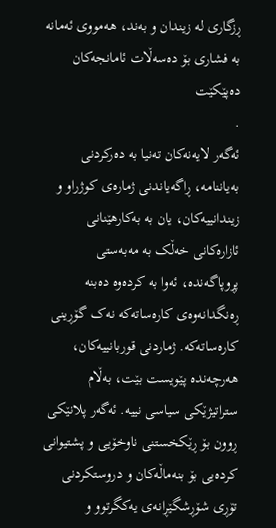ڕزگاری لە زیندان و بەند، هەمووی ئەمانە بە فشاری بۆ دەسەڵات ئامانجەکان دەپێکێت
.
ئەگەر لایەنەکان تەنیا بە دەرکردنی بەیاننامە، ڕاگەیاندنی ژمارەی کوژراو و زیندانییەکان، یان بە بەکارهێنانی ئازارەکانی خەڵک بە مەبەستی پڕوپاگەندە، ئەوا بە کردەوە دەبنە ڕەنگدانەوەی کارەساتەکە نەک گۆڕینی کارەساتەکە. ژماردنی قوربانییەکان، هەرچەندە پێویست بێت، بەڵام ستراتیژێکی سیاسی نییە. ئەگەر پلانێکی ڕوون بۆ ڕێکخستنی ناوخۆیی و پشتیوانی کردەیی بۆ بنەماڵەکان و دروستکردنی تۆڕی شۆڕشگێڕانەی یەکگرتوو و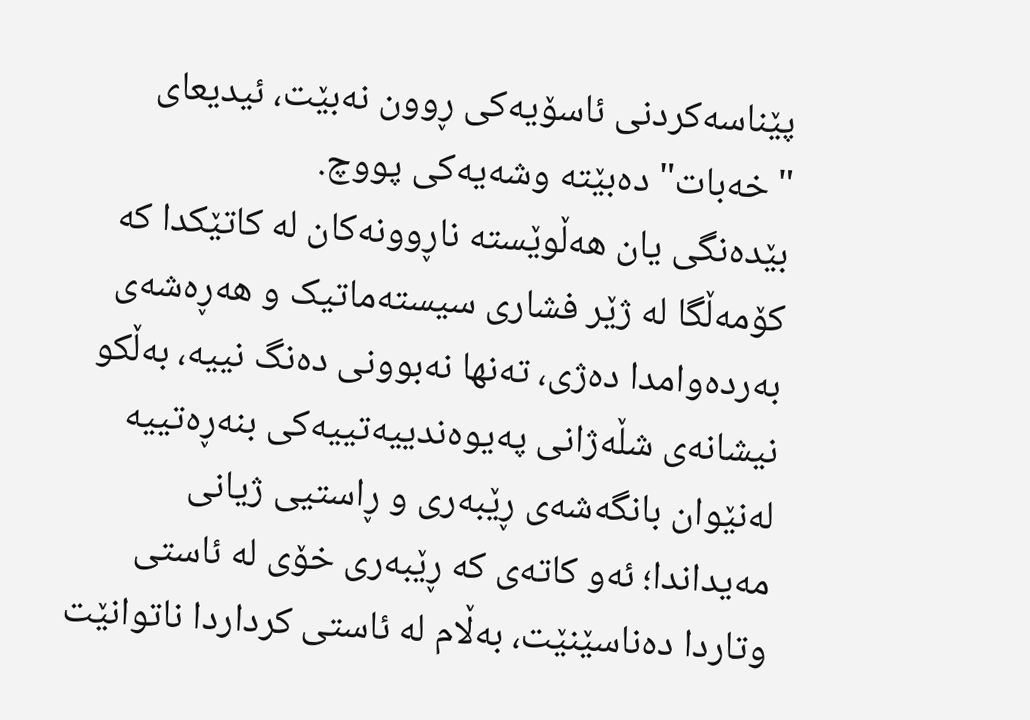پێناسەکردنی ئاسۆیەکی ڕوون نەبێت، ئیدیعای "خەبات" دەبێتە وشەیەکی پووچ.
بێدەنگی یان هەڵوێستە ناڕوونەکان لە کاتێکدا کە کۆمەڵگا لە ژێر فشاری سیستەماتیک و هەڕەشەی بەردەوامدا دەژی، تەنها نەبوونی دەنگ نییە، بەڵکو نیشانەی شڵەژانی پەیوەندییەتییەکی بنەڕەتییە لەنێوان بانگەشەی ڕێبەری و ڕاستیی ژیانی مەیداندا؛ ئەو کاتەی کە ڕێبەری خۆی لە ئاستی وتاردا دەناسێنێت، بەڵام لە ئاستی کرداردا ناتوانێت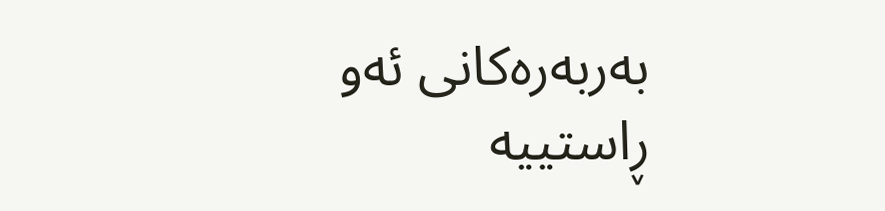بەربەرەکانی ئەو ڕاستییە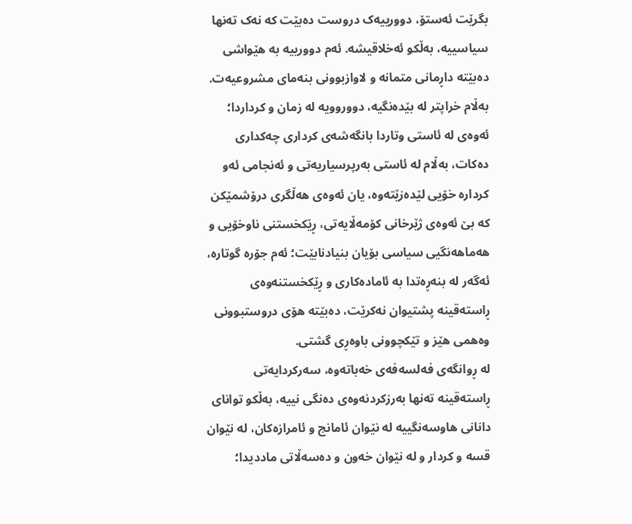بگرێت ئەستۆ، دوورییەک دروست دەبێت کە نەک تەنها سیاسییە، بەڵکو ئەخلاقیشە. ئەم دوورییە بە هێواشی دەبێتە داڕمانی متمانە و لاوازبوونی بنەمای مشروعیەت.
بەڵام خراپتر لە بێدەنگیە، دووروویە لە زمان و کرداردا؛ ئەوەی لە ئاستی وتاردا بانگەشەی کرداری چەکداری دەکات، بەڵام لە ئاستی بەرپرسیاریەتی و ئەنجامی ئەو کردارە خۆیی لێدەزێتەوە، یان ئەوەی هەڵگری درۆشمێکن کە بێ ئەوەی ژێرخانی کۆمەڵایەتی، ڕێکخستنی ناوخۆیی و هەماهەنگیی سیاسی بۆیان بنیادنابێت؛ ئەم جۆرە گوتارە، ئەگەر لە بنەڕەتدا بە ئامادەکاری و ڕێکخستنەوەی ڕاستەقینە پشتیوان نەکرێت، دەبێتە هۆی دروستبوونی وەهمی هێز و تێکچوونی باوەڕی گشتی.
لە ڕوانگەی فەلسەفەی خەباتەوە، سەرکردایەتی ڕاستەقینە تەنها بەرزکردنەوەی دەنگی نییە، بەڵکو توانای دانانی هاوسەنگییە لە نێوان ئامانج و ئامرازەکان، لە نێوان قسە و کردار و لە نێوان خەون و دەسەڵاتی ماددیدا؛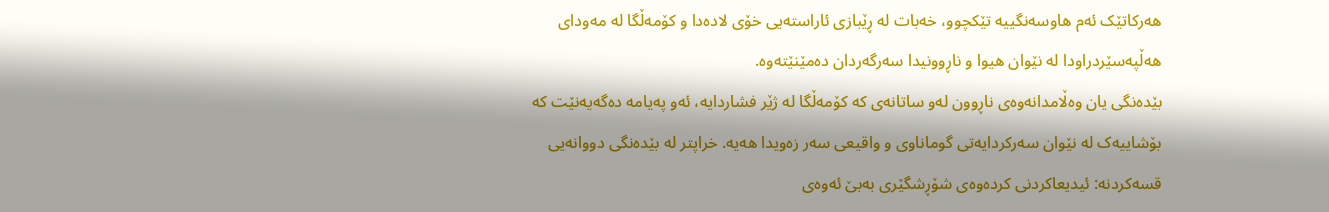هەرکاتێک ئەم هاوسەنگییە تێکچوو، خەبات لە ڕێبازی ئاراستەیی خۆی لادەدا و کۆمەڵگا لە مەودای هەڵپەسێردراودا لە نێوان هیوا و ناڕوونیدا سەرگەردان دەمێنێتەوە.
بێدەنگی یان وەڵامدانەوەی ناڕوون لەو ساتانەی کە کۆمەڵگا لە ژێر فشاردایە، ئەو پەیامە دەگەیەنێت کە بۆشاییەک لە نێوان سەرکردایەتی گوماناوی و واقیعی سەر زەویدا هەیە. خراپتر لە بێدەنگی دووانەیی قسەکردنە: ئیدیعاکردنی کردەوەی شۆڕشگێری بەبێ ئەوەی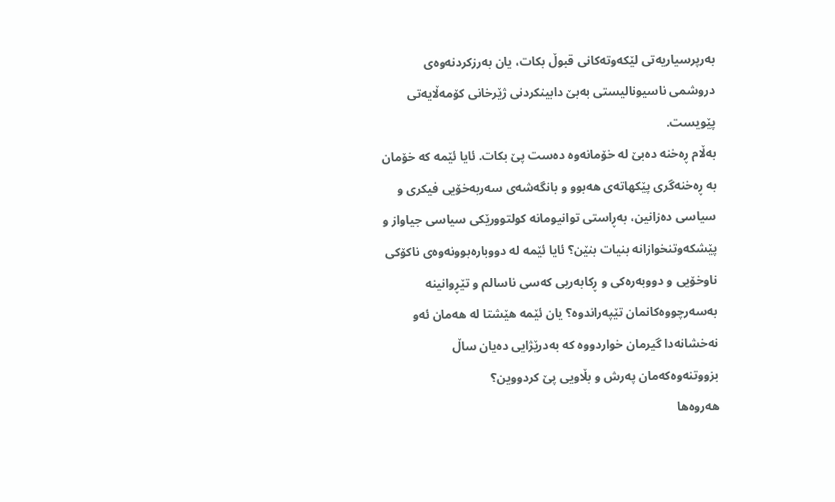بەرپرسیاریەتی لێکەوتەکانی قبوڵ بکات، یان بەرزکردنەوەی دروشمی ناسیونالیستی بەبێ دابینکردنی ژێرخانی کۆمەڵایەتی پێویست.
بەڵام ڕەخنە دەبێ لە خۆمانەوە دەست پێ بکات. ئایا ئێمە کە خۆمان بە ڕەخنەگری پێکهاتەی هەبوو و بانگەشەی سەربەخۆیی فیکری و سیاسی دەزانین، بەڕاستی توانیومانە کولتوورێکی سیاسی جیاواز و پێشکەوتنخوازانە بنیات بنێن؟ ئایا ئێمە لە دووبارەبوونەوەی ناکۆکی ناوخۆیی و دووبەرەکی و ڕکابەریی کەسی ناسالم و تێڕوانینە بەسەرچووەکانمان تێپەراندوە؟ یان ئێمە هێشتا لە هەمان ئەو نەخشانەدا گیرمان خواردووە کە بەدرێژایی دەیان ساڵ بزووتنەوەکەمان پەرش و بڵاویی پێ کردووین؟
هەروەها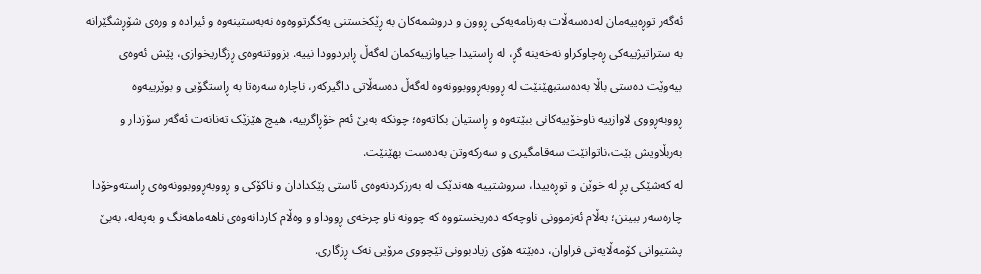ئەگەر توڕەییەمان لەدەسەڵات بەرنامەیەکی ڕوون و دروشمەکان بە ڕێکخستنی یەکگرتووەوە نەبەستینەوە و ئیرادە و ورەی شۆڕشگێرانە بە ستراتیژییەکی ڕەچاوکراو نەخەینە گڕ، لە ڕاستیدا جیاوازییەکمان لەگەڵ ڕابردوودا نییە. بزووتنەوەی ڕزگاریخوازی، پێش ئەوەی بیەوێت دەستی باڵا بەدەستبهێنێت لە ڕووبەڕووبوونەوە لەگەڵ دەسەڵاتی داگیرکەر، ناچارە سەرەتا بە ڕاستگۆیی و بوێرییەوە ڕووبەڕووی لاوازییە ناوخۆییەکانی ببێتەوە و ڕاستیان بکاتەوە؛ چونکە بەبێ ئەم خۆڕاگرییە، هیچ هێزێک تەنانەت ئەگەر سۆزدار و بەربڵاویش بێت،ناتوانێت سەقامگیری و سەرکەوتن بەدەست بهێنێت.
لە کەشێکی پڕ لە خوێن و توڕەییدا، سروشتییە هەندێک لە بەرزکردنەوەی ئاستی پێکدادان و ناکۆکی و ڕووبەڕووبوونەوەی ڕاستەوخۆدا چارەسەر ببینن؛ بەڵام ئەزموونی ناوچەکە دەریخستووە کە چوونە ناو چرخەی ڕووداو و وەڵام کاردانەوەی ناهەماهەنگ و بەپەلە، بەبێ پشتیوانی کۆمەڵایەتی فراوان، دەبێتە هۆی زیادبوونی تێچووی مرۆیی نەک ڕزگاری.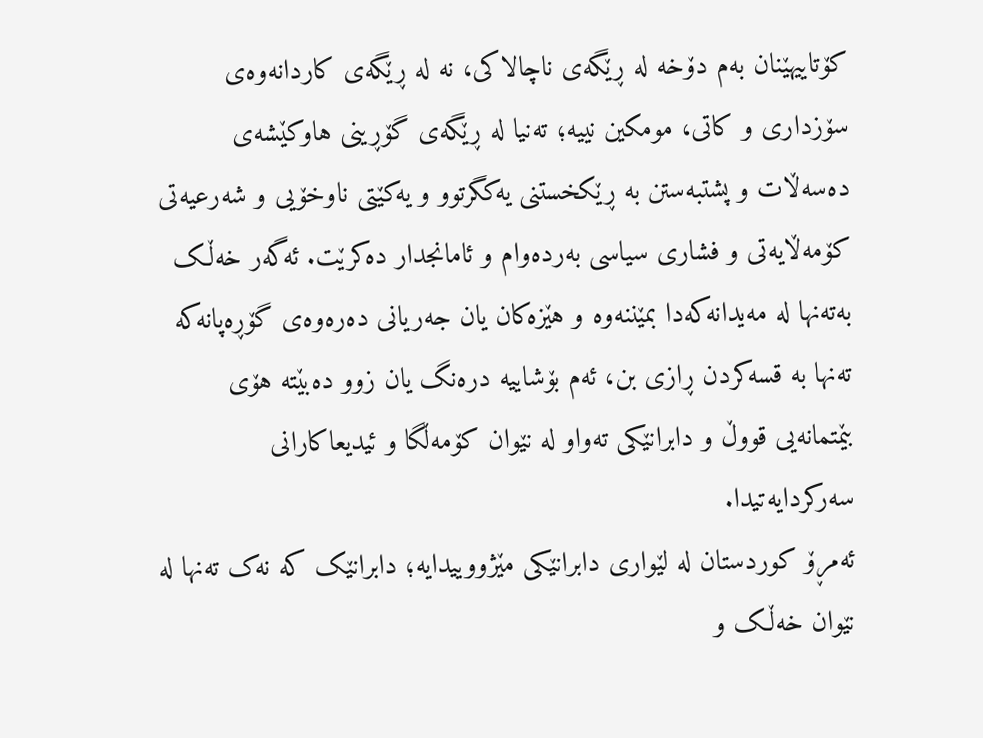کۆتاییهێنان بەم دۆخە لە ڕێگەی ناچالاکی، نە لە ڕێگەی کاردانەوەی سۆزداری و کاتی، مومکین نییە؛ تەنیا لە ڕێگەی گۆڕینی هاوکێشەی دەسەڵات و پشتبەستن بە ڕێکخستنی یەکگرتوو و یەکێتی ناوخۆیی و شەرعیەتی کۆمەڵایەتی و فشاری سیاسی بەردەوام و ئامانجدار دەکرێت. ئەگەر خەڵک بەتەنها لە مەیدانەکەدا بمێننەوە و هێزەکان یان جەریانی دەرەوەی گۆڕەپانەکە تەنها بە قسەکردن ڕازی بن، ئەم بۆشاییە درەنگ یان زوو دەبێتە هۆی بێمتمانەیی قووڵ و دابرانێکی تەواو لە نێوان کۆمەڵگا و ئیدیعاکارانی سەرکردایەتیدا.
ئەمڕۆ کوردستان لە لێواری دابرانێکی مێژووییدایە؛ دابرانێک کە نەک تەنها لە نێوان خەڵک و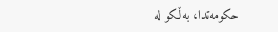حکومەتدا، بەڵکو لە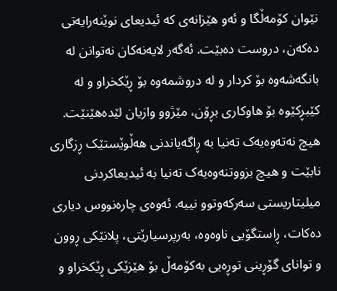نێوان کۆمەڵگا و ئەو هێزانەی کە ئیدیعای نوێنەرایەتی دەکەن، دروست دەبێت. ئەگەر لایەنەکان نەتوانن لە بانگەشەوە بۆ کردار و لە دروشمەوە بۆ ڕێکخراو و لە کێبڕکێوە بۆ هاوکاری بڕۆن، مێژوو وازیان لێدەهێنێت.
هیچ نەتەوەیەک تەنیا بە ڕاگەیاندنی هەڵوێستێک ڕزگاری نابێت و هیچ بزووتنەوەیەک تەنیا بە ئیدیعاکردنی میلیتاریستی سەرکەوتوو نییە. ئەوەی چارەنووس دیاری دەکات، ڕاستگۆیی ناوەوە، بەرپرسیارێتی، پلانێکی ڕوون و توانای گۆڕینی توڕەیی بەکۆمەڵ بۆ هێزێکی ڕێکخراو و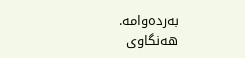بەردەوامە.
هەنگاوی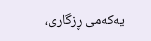یەکەمی ڕزگاری،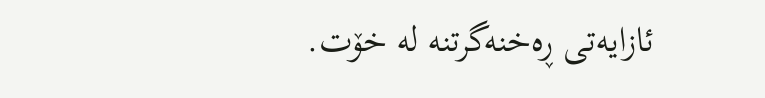ئازایەتی ڕەخنەگرتنە لە خۆت.